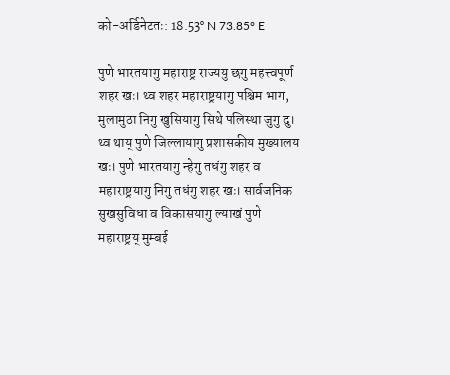को-अर्डिनेटतः: 18.53° N 73.85° E

पुणे भारतयागु महाराष्ट्र राज्ययु छगु महत्त्वपूर्ण शहर खः। थ्व शहर महाराष्ट्रयागु पश्चिम भाग, मुलामुठा निगु खुसियागु सिथे पलिस्था जुगु दु। थ्व थाय् पुणे जिल्लायागु प्रशासकीय मुख्यालय खः। पुणे भारतयागु न्हेगु तधंगु शहर व महाराष्ट्रयागु निगु तधंगु शहर खः। सार्वजनिक सुखसुविधा व विकासयागु ल्याखं पुणे महाराष्ट्रय् मुम्बई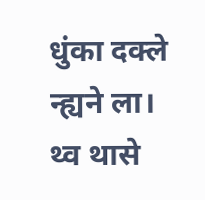धुंका दक्ले न्ह्यने ला। थ्व थासे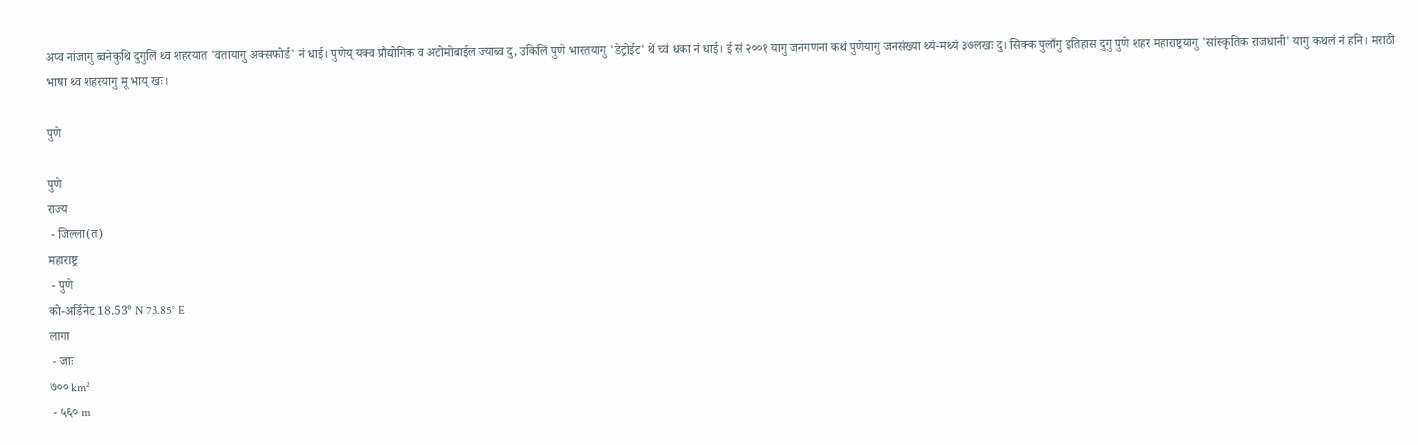अप्व नांजागु ब्वनेकुथि दुगुलिं थ्व शहरयात 'वतायागु अक्सफोर्ड' नं धाई। पुणेय् यक्व प्रौद्योगिक व अटोमोबाईल ज्याब्व दु, उकिलिं पुणे भारतयागु 'डेट्रोईट' थें च्वं धका नं धाई। ई सं २००१ यागु जनगणना कथं पुणेयागु जनसंख्या थ्यं-मथ्यं ३७लखः दु। सिक्क पुलाँगु इतिहास दुगु पुणे शहर महाराष्ट्रयागु 'सांस्कृतिक राजधानी' यागु कथलं नं हनि। मराठी भाषा थ्व शहरयागु मू भाय् खः।

पुणे

पुणे
राज्य
 - जिल्ला(त)
महाराष्ट्र
 - पुणे
को-अर्डिनेट 18.53° N 73.85° E
लागा
 - जाः
७०० km²
 - ५६० m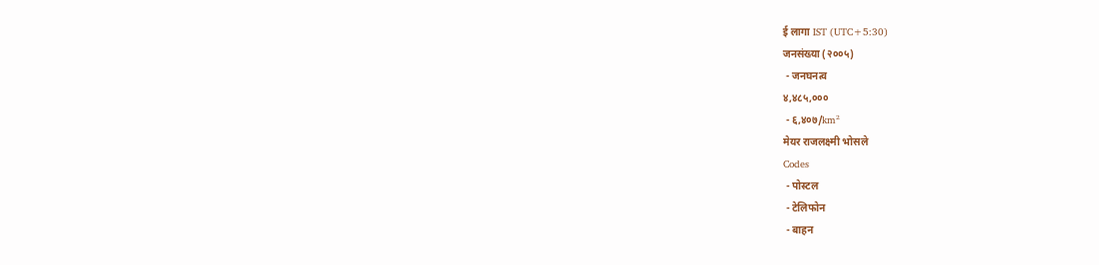ई लागा IST (UTC+5:30)
जनसंख्या (२००५)
 - जनघनत्व
४,४८५,०००
 - ६,४०७/km²
मेयर राजलक्ष्मी भोसले
Codes
 - पोस्टल
 - टेलिफोन
 - बाहन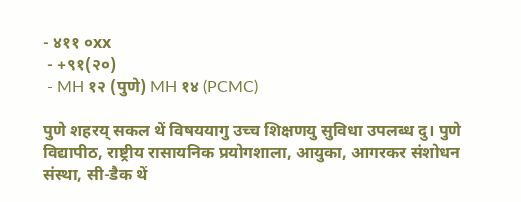- ४११ ०xx
 - +९१(२०)
 - MH १२ (पुणे) MH १४ (PCMC)

पुणे शहरय् सकल थें विषययागु उच्च शिक्षणयु सुविधा उपलब्ध दु। पुणे विद्यापीठ, राष्ट्रीय रासायनिक प्रयोगशाला, आयुका, आगरकर संशोधन संस्था, सी-डैक थें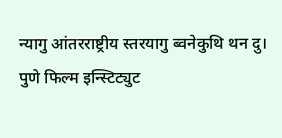न्यागु आंतरराष्ट्रीय स्तरयागु ब्वनेकुथि थन दु। पुणे फिल्म इन्स्टिट्युट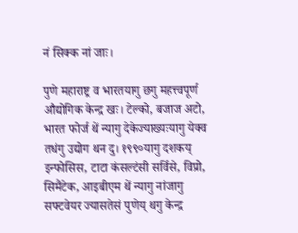नं सिक्क नां जाः।

पुणे महाराष्ट्र व भारतयागु छगु महत्त्वपूर्ण औद्योगिक केन्द्र खः। टेल्को, बजाज अटो, भारत फोर्ज थें न्यागु देकेज्याख्यःयागु येक्व तधंगु उद्योग थन दु। १९९०यागु दशकय् इन्फोसिस, टाटा कंसल्टंसी सर्विसे, विप्रो, सिमैंटेक, आइबीएम थें न्यागु नांजागु सफ्टवेयर ज्यासतेसं पुणेय् थगु केन्द्र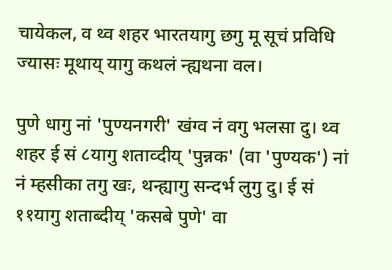चायेकल, व थ्व शहर भारतयागु छगु मू सूचं प्रविधि ज्यासः मूथाय् यागु कथलं न्ह्यथना वल।

पुणे धागु नां 'पुण्यनगरी' खंग्व नं वगु भलसा दु। थ्व शहर ई सं ८यागु शताव्दीय् 'पुन्नक' (वा 'पुण्यक') नां नं म्हसीका तगु खः, थन्ह्यागु सन्दर्भ लुगु दु। ई सं ११यागु शताब्दीय् 'कसबे पुणे' वा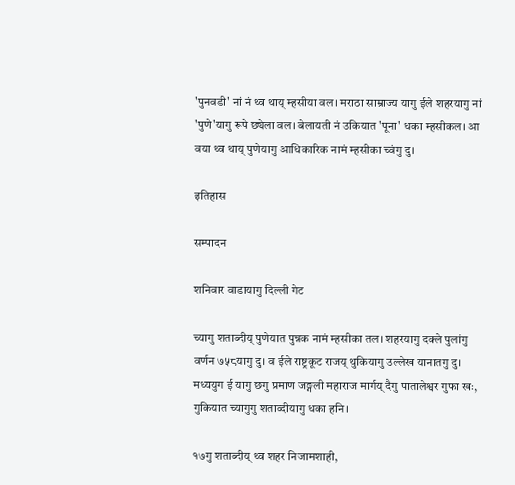'पुनवडी' नां नं थ्व थाय् म्हसीया वल। मराठा साम्राज्य यागु ईले शहरयागु नां 'पुणे'यागु रूपे छ्येला वल। बेलायती नं उकियात 'पूना' धका म्हसीकल। आ वया थ्व थाय् पुणेयागु आधिकारिक नामं म्हसीका च्वंगु दु।

इतिहास

सम्पादन

शनिवार वाडायागु दिल्ली गेट

च्यागु शताब्दीय् पुणेयात पुन्नक नामं म्हसीका तल। शहरयागु दक्ले पुलांगु वर्णन ७५८यागु दु। व ईले राष्ट्रकूट राजय् थुकियागु उल्लेख यानातगु दु। मध्ययुग ई यागु छगु प्रमाण जङ्गली महाराज मार्गय् दैगु पातालेश्वर गुफा खः, गुकियात च्यागुगु शताव्दीयागु धका हनि।

१७गु शताब्दीय् थ्व शहर निजामशाही,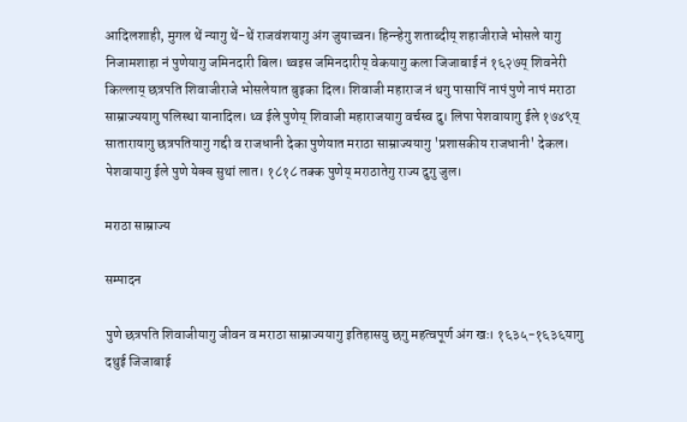आदिलशाही, मुगल थें न्यागु थें-थें राजवंशयागु अंग जुयाच्वन। हिन्न्हेगु शताब्दीय् शहाजीराजे भोसले यागु निजामशाहा नं पुणेयागु जमिनदारी बिल। थ्वइस जमिनदारीय् वेकयागु कला जिजाबाई नं १६२७य् शिवनेरी किल्लाय् छत्रपति शिवाजीराजे भोसलेयात बुइका दिल। शिवाजी महाराज नं थगु पासापिं नापं पुणे नापं मराठा साम्राज्ययागु पलिस्था यानादिल। थ्व ईले पुणेय् शिवाजी महाराजयागु वर्चस्व दु। लिपा पेशवायागु ईले १७४९य् सातारायागु छत्रपतियागु गद्दी व राजधानी देका पुणेयात मराठा साम्राज्ययागु 'प्रशासकीय राजधानी' देकल। पेशवायागु ईले पुणे येक्व सुथां लात। १८१८ तक्क पुणेय् मराठातेगु राज्य दुगु जुल।

मराठा साम्राज्य

सम्पादन

पुणे छत्रपति शिवाजीयागु जीवन व मराठा साम्राज्ययागु इतिहासयु छगु महत्वपूर्ण अंग खः। १६३५-१६३६यागु दथुई जिजाबाई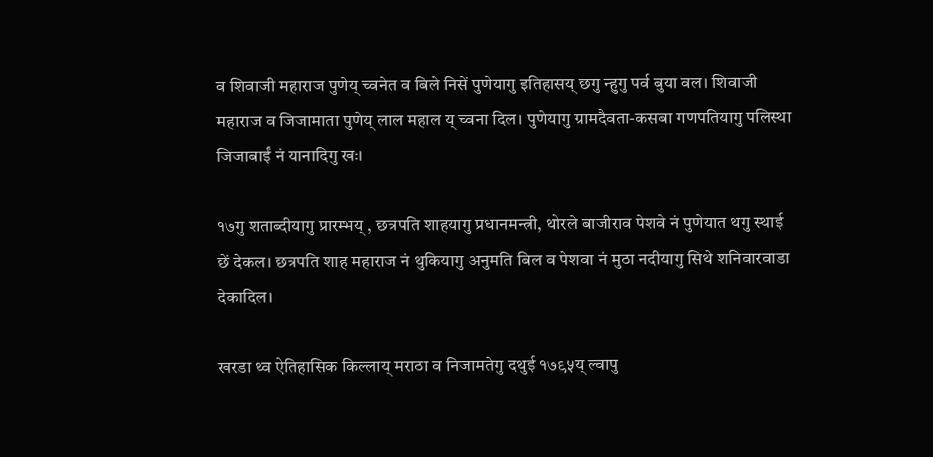व शिवाजी महाराज पुणेय् च्वनेत व बिले निसें पुणेयागु इतिहासय् छगु न्हुगु पर्व बुया वल। शिवाजी महाराज व जिजामाता पुणेय् लाल महाल य् च्वना दिल। पुणेयागु ग्रामदैवता-कसबा गणपतियागु पलिस्था जिजाबाईं नं यानादिगु खः।

१७गु शताब्दीयागु प्रारम्भय् , छत्रपति शाहयागु प्रधानमन्त्री, थोरले बाजीराव पेशवे नं पुणेयात थगु स्थाई छें देकल। छत्रपति शाह महाराज नं थुकियागु अनुमति बिल व पेशवा नं मुठा नदीयागु सिथे शनिवारवाडा देकादिल।

खरडा थ्व ऐतिहासिक किल्लाय् मराठा व निजामतेगु दथुई १७९५य् ल्वापु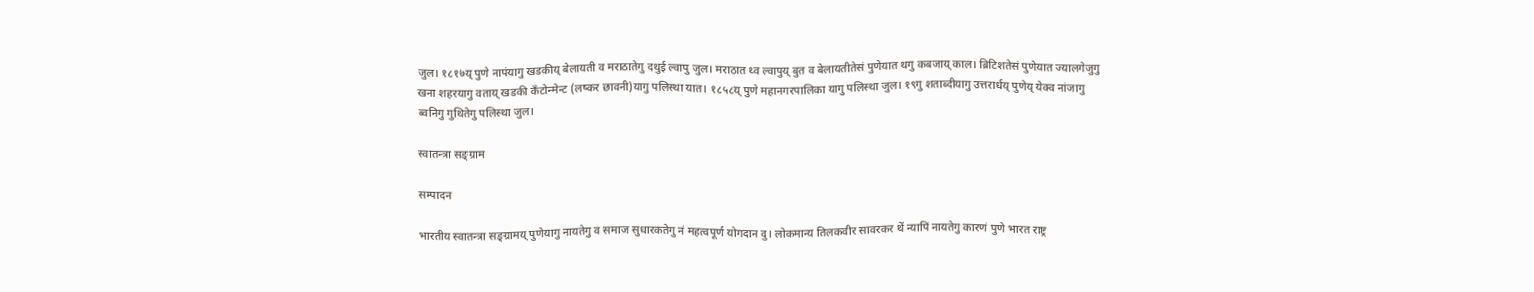जुल। १८१७य् पुणे नापंयागु खडकीय् बेलायती व मराठातेगु दथुई ल्वापु जुल। मराठात थ्व ल्वापुय् बुत व बेलायतीतेसं पुणेयात थगु कबजाय् काल। ब्रिटिशतेसं पुणेयात ज्यालगेजुगु खना शहरयागु वताय् खडकी कँटोन्मेन्ट (लष्कर छावनी)यागु पलिस्था यात। १८५८य् पुणे महानगरपालिका यागु पलिस्था जुल। १९गु शताब्दीयागु उत्तरार्धय् पुणेय् येक्व नांजागु ब्वनिगु गुथितेगु पलिस्था जुल।

स्वातन्त्रा सङ्ग्राम

सम्पादन

भारतीय स्वातन्त्रा सङ्ग्रामय् पुणेयागु नायतेगु व समाज सुधारकतेगु नं महत्वपूर्ण योगदान दु। लोकमान्य तिलकवीर सावरकर थें न्यापिं नायतेगु कारणं पुणे भारत राष्ट्र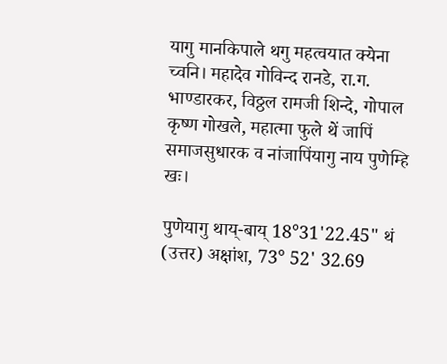यागु मानकिपाले थगु महत्वयात क्येना च्वनि। महादेव गोविन्द रानडे, रा.ग. भाण्डारकर, विठ्ठल रामजी शिन्दे, गोपाल कृष्ण गोखले, महात्मा फुले थें जापिं समाजसुधारक व नांजापिंयागु नाय पुणेम्हि खः।

पुणेयागु थाय्-बाय् 18°31'22.45" थं (उत्तर) अक्षांश, 73° 52' 32.69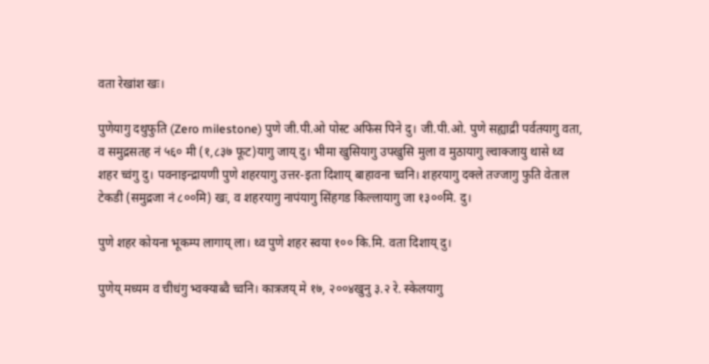वता रेखांश खः।

पुणेयागु दथुफुति (Zero milestone) पुणे जी.पी.ओ पोस्ट अफिस पिने दु। जी.पी.ओ. पुणे सह्याद्री पर्वतयागु वता, व समुद्रसतह नं ५६० मी (१,८३७ फूट)यागु जाय् दु। भीमा खुसियागु उपखुसि मुला व मुठायागु ल्वाक्जायु थासे थ्व शहर च्वंगु दु। पवनाइन्द्रायणी पुणे शहरयागु उत्तर-इता दिशाय् बाहावना च्वनि। शहरयागु दक्ले तज्जागु फुति वेताल टेकडी (समुद्रजा नं ८००मि) खः, व शहरयागु नापंयागु सिंहगड किल्लायागु जा १३००मि. दु।

पुणे शहर कोयना भूकम्प लागाय् ला। थ्व पुणे शहर स्वया १०० कि.मि. वता दिशाय् दु।

पुणेय् मध्यम व चीधंगु भ्वक्याब्वै च्वनि। कात्रजय् मे १७, २००४खुनु ३.२ रे. स्केलयागु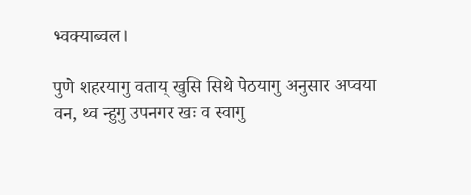भ्वक्याब्वल।

पुणे शहरयागु वताय् खुसि सिथे पेठयागु अनुसार अप्वया वन, थ्व न्हुगु उपनगर खः व स्वागु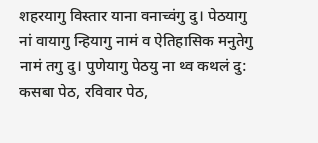शहरयागु विस्तार याना वनाच्वंगु दु। पेठयागु नां वायागु न्हियागु नामं व ऐतिहासिक मनुतेगु नामं तगु दु। पुणेयागु पेठयु ना थ्व कथलं दु:
कसबा पेठ, रविवार पेठ,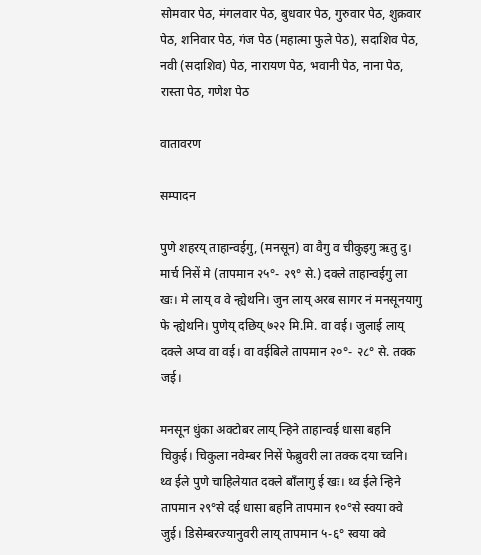सोमवार पेठ, मंगलवार पेठ, बुधवार पेठ, गुरुवार पेठ, शुक्रवार पेठ, शनिवार पेठ, गंज पेठ (महात्मा फुले पेठ), सदाशिव पेठ, नवी (सदाशिव) पेठ, नारायण पेठ, भवानी पेठ, नाना पेठ, रास्ता पेठ, गणेश पेठ

वातावरण

सम्पादन

पुणे शहरय् ताहान्वईगु, (मनसून) वा वैगु व चीकुइगु ऋतु दु। मार्च निसें मे (तापमान २५°- २९° से.) दक्ले ताहान्वईगु ला खः। मे लाय् व वे न्ह्येथनि। जुन लाय् अरब सागर नं मनसूनयागु फे न्ह्येथनि। पुणेय् दछिय् ७२२ मि.मि. वा वई। जुलाई लाय् दक्ले अप्व वा वई। वा वईबिले तापमान २०°- २८° से. तक्क जई।

मनसून धुंका अक्टोबर लाय् न्हिने ताहान्वई धासा बहनि चिकुई। चिकुला नवेम्बर निसें फेब्रुवरी ला तक्क दया च्वनि। थ्व ईले पुणे चाहिलेयात दक्ले बाँलागु ई खः। थ्व ईले न्हिने तापमान २९°से दई धासा बहनि तापमान १०°से स्वया क्वे जुई। डिसेम्बरज्यानुवरी लाय् तापमान ५-६° स्वया क्वे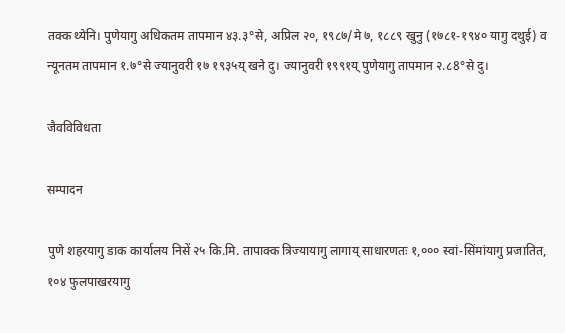तक्क थ्येनि। पुणेयागु अधिकतम तापमान ४३.३°से, अप्रिल २०, १९८७/मे ७, १८८९ खुनु (१७८१-१९४० यागु दथुई) व न्यूनतम तापमान १.७°से ज्यानुवरी १७ १९३५य् खने दु। ज्यानुवरी १९९१य् पुणेयागु तापमान २.८8°से दु।

जैवविविधता

सम्पादन

पुणे शहरयागु डाक कार्यालय निसें २५ कि.मि. तापाक्क त्रिज्यायागु लागाय् साधारणतः १,००० स्वां-सिंमांयागु प्रजातित, १०४ फुलपाखरयागु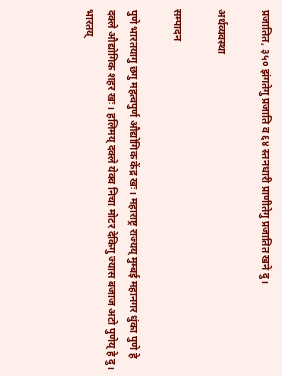प्रजातित, ३५० झंगतेगु प्रजाति व ६४ स्तनधारी प्राणीतेगु प्रजातित खने दु।

अर्थव्यवस्था

सम्पादन

पुणे भारतयागु छगु महत्वपुर्ण औद्योगिक केंद्र खः। महाराष्ट्र राज्यय् मुम्बई महानगर धुंका पुणे हे दक्ले औद्योगिक शहर खः। हलिमय् दक्ले येक्व निचा मोटर देकिगु ज्यास बजाज अटो पुणेय् हे दु। भारतय्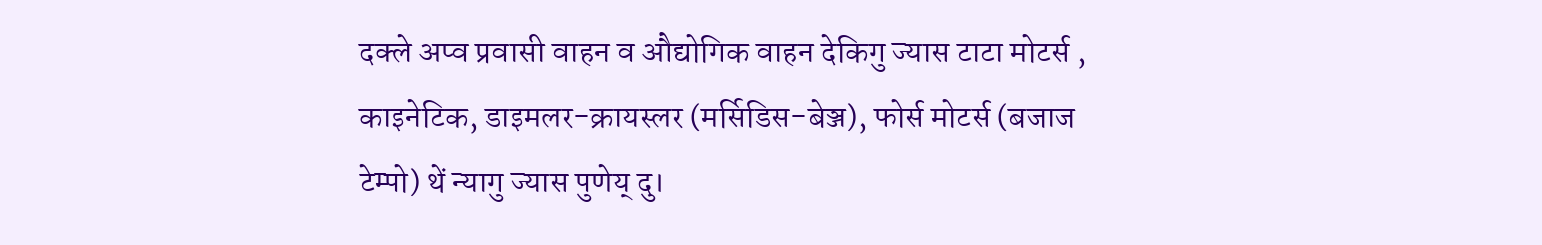दक्ले अप्व प्रवासी वाहन व औद्योगिक वाहन देकिगु ज्यास टाटा मोटर्स , काइनेटिक, डाइमलर-क्रायस्लर (मर्सिडिस-बेञ्ज), फोर्स मोटर्स (बजाज टेम्पो) थें न्यागु ज्यास पुणेय् दु।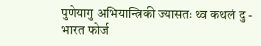पुणेयागु अभियान्त्रिकी ज्यासतः थ्व कथलं दु - भारत फोर्ज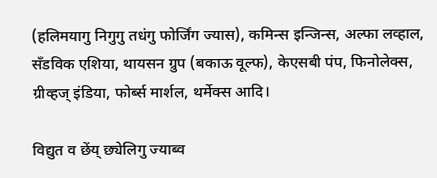(हलिमयागु निगुगु तधंगु फोर्जिंग ज्यास), कमिन्स इन्जिन्स, अल्फा लव्हाल, सँडविक एशिया, थायसन ग्रुप (बकाऊ वूल्फ), केएसबी पंप, फिनोलेक्स, ग्रीव्हज् इंडिया, फोर्ब्स मार्शल, थर्मेक्स आदि।

विद्युत व छेंय् छ्येलिगु ज्याब्व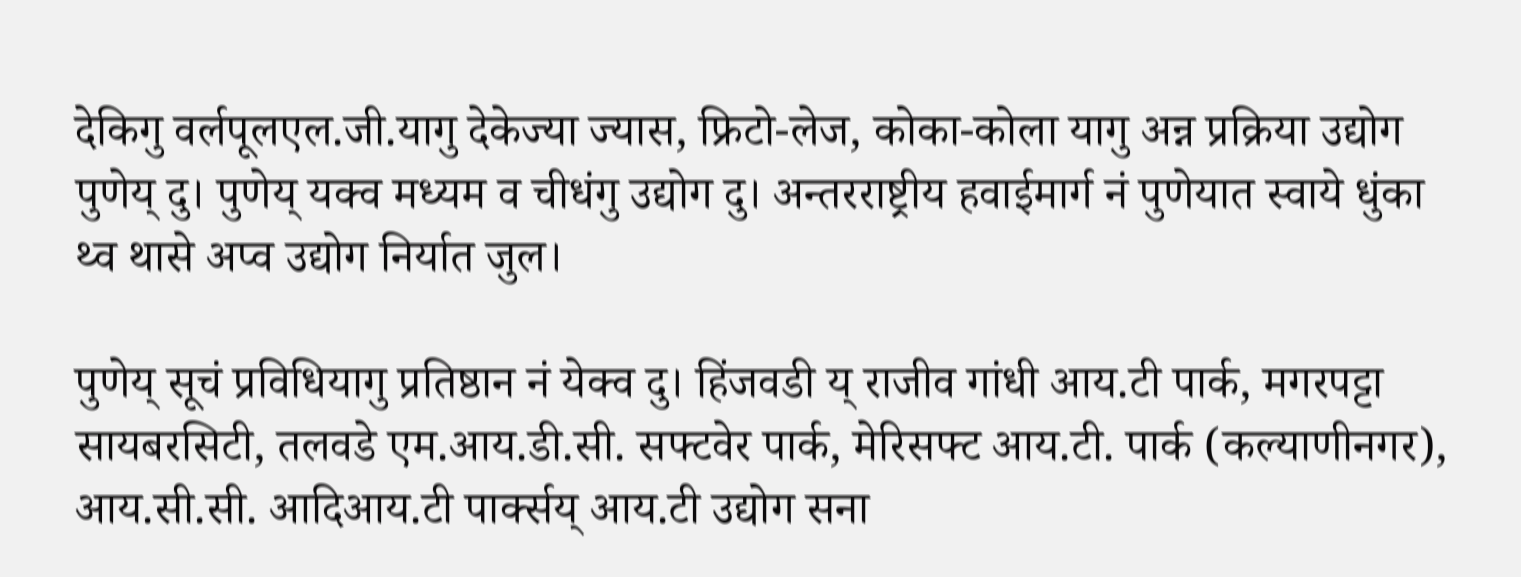देकिगु वर्लपूलएल.जी.यागु देकेज्या ज्यास, फ्रिटो-लेज, कोका-कोला यागु अन्न प्रक्रिया उद्योग पुणेय् दु। पुणेय् यक्व मध्यम व चीधंगु उद्योग दु। अन्तरराष्ट्रीय हवाईमार्ग नं पुणेयात स्वाये धुंका थ्व थासे अप्व उद्योग निर्यात जुल।

पुणेय् सूचं प्रविधियागु प्रतिष्ठान नं येक्व दु। हिंजवडी य् राजीव गांधी आय.टी पार्क, मगरपट्टा सायबरसिटी, तलवडे एम.आय.डी.सी. सफ्टवेर पार्क, मेरिसफ्ट आय.टी. पार्क (कल्याणीनगर), आय.सी.सी. आदिआय.टी पार्क्सय् आय.टी उद्योग सना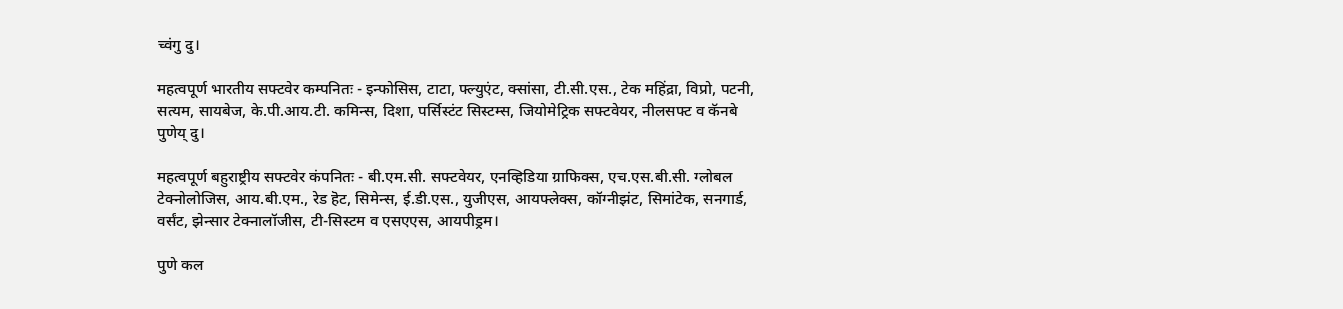च्वंगु दु।

महत्वपूर्ण भारतीय सफ्टवेर कम्पनितः - इन्फोसिस, टाटा, फ्ल्युएंट, क्सांसा, टी.सी.एस., टेक महिंद्रा, विप्रो, पटनी, सत्यम, सायबेज, के.पी.आय.टी. कमिन्स, दिशा, पर्सिस्टंट सिस्टम्स, जियोमेट्रिक सफ्टवेयर, नीलसफ्ट व कॅनबे पुणेय् दु।

महत्वपूर्ण बहुराष्ट्रीय सफ्टवेर कंपनितः - बी.एम.सी. सफ्टवेयर, एनव्हिडिया ग्राफिक्स, एच.एस.बी.सी. ग्लोबल टेक्नोलोजिस, आय.बी.एम., रेड हॆट, सिमेन्स, ई.डी.एस., युजीएस, आयफ्लेक्स, कॉग्नीझंट, सिमांटेक, सनगार्ड, वर्संट, झेन्सार टेक्नालॉजीस, टी-सिस्टम व एसएएस, आयपीड्रम।

पुणे कल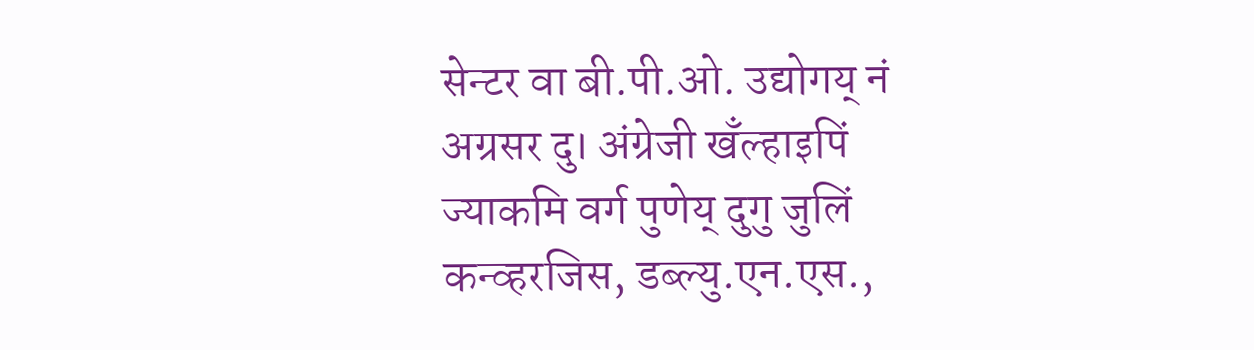सेन्टर वा बी.पी.ओ. उद्योगय् नं अग्रसर दु। अंग्रेजी खँल्हाइपिं ज्याकमि वर्ग पुणेय् दुगु जुलिं कन्व्हरजिस, डब्ल्यु.एन.एस.,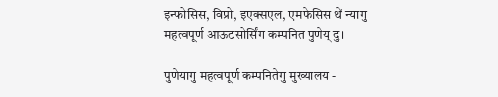इन्फोसिस, विप्रो, इएक्सएल, एमफेसिस थें न्यागु महत्वपूर्ण आऊटसोर्सिंग कम्पनित पुणेय् दु।

पुणेयागु महत्वपूर्ण कम्पनितेगु मुख्यालय -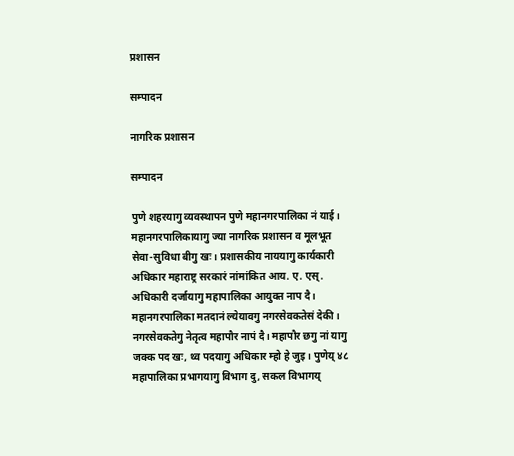प्रशासन

सम्पादन

नागरिक प्रशासन

सम्पादन

पुणे शहरयागु व्यवस्थापन पुणे महानगरपालिका नं याई। महानगरपालिकायागु ज्या नागरिक प्रशासन व मूलभूत सेवा-सुविधा बीगु खः। प्रशासकीय नाययागु कार्यकारी अधिकार महाराष्ट्र सरकारं नांमांकित आय. ए. एस्‌. अधिकारी दर्जायागु महापालिका आयुक्त नाप दै। महानगरपालिका मतदानं ल्येयावगु नगरसेवकतेसं देकी। नगरसेवकतेगु नेतृत्व महापौर नापं दै। महापौर छगु नां यागु जक्क पद खः, थ्व पदयागु अधिकार म्हो हे जुइ। पुणेय् ४८ महापालिका प्रभागयागु विभाग दु, सकल विभागय्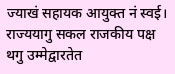ज्याखं सहायक आयुक्त नं स्वई। राज्ययागु सकल राजकीय पक्ष थगु उम्मेद्वारतेत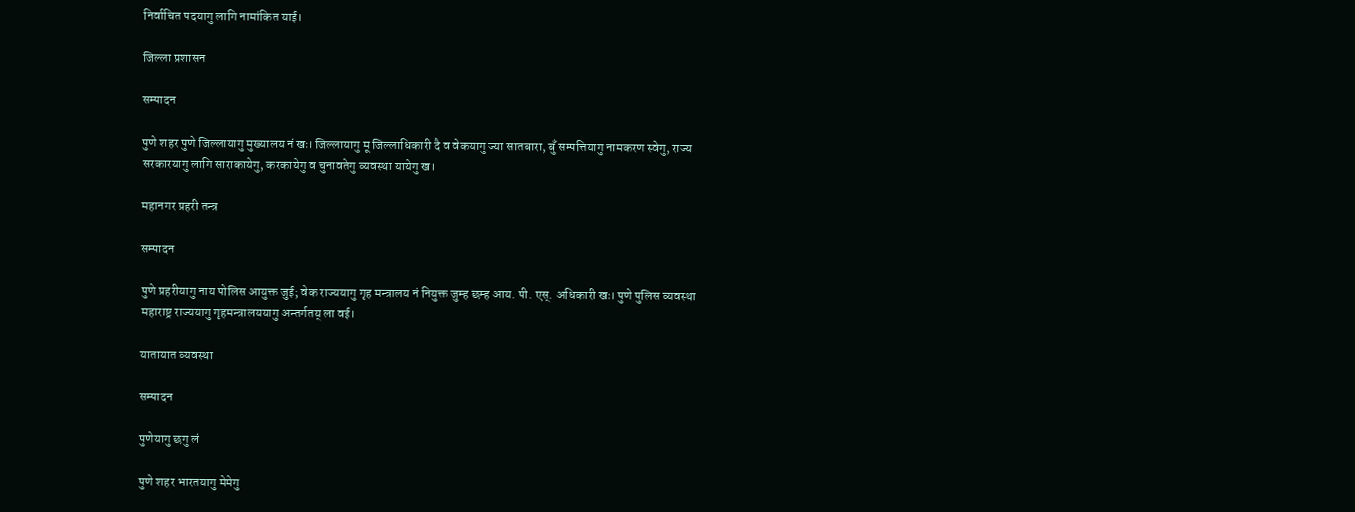निर्वाचित पदयागु लागि नामांकित याई।

जिल्ला प्रशासन

सम्पादन

पुणे शहर पुणे जिल्लायागु मुख्यालय नं खः। जिल्लायागु मू जिल्लाधिकारी दै व वेकयागु ज्या सातबारा, बुँ सम्पत्तियागु नामकरण स्वेगु, राज्य सरकारयागु लागि साराकायेगु, करकायेगु व चुनावतेगु व्यवस्था यायेगु ख।

महानगर प्रहरी तन्त्र

सम्पादन

पुणे प्रहरीयागु नाय पोलिस आयुक्त जुई; वेक राज्ययागु गृह मन्त्रालय नं नियुक्त जुम्ह छम्ह आय. पी. एस्‌. अधिकारी खः। पुणे पुलिस व्यवस्था महाराष्ट्र राज्ययागु गृहमन्त्रालययागु अन्तर्गतय् ला वई।

यातायात व्यवस्था

सम्पादन

पुणेयागु छगु लं

पुणे शहर भारतयागु मेमेगु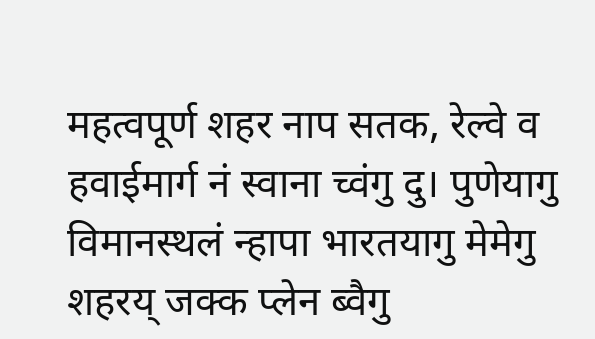महत्वपूर्ण शहर नाप सतक, रेल्वे व हवाईमार्ग नं स्वाना च्वंगु दु। पुणेयागु विमानस्थलं न्हापा भारतयागु मेमेगु शहरय् जक्क प्लेन ब्वैगु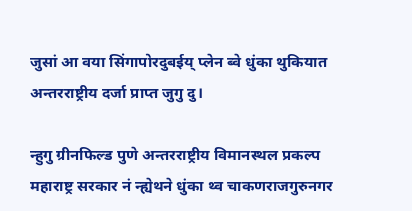जुसां आ वया सिंगापोरदुबईय् प्लेन ब्वे धुंका थुकियात अन्तरराष्ट्रीय दर्जा प्राप्त जुगु दु।

न्हुगु ग्रीनफिल्ड पुणे अन्तरराष्ट्रीय विमानस्थल प्रकल्प महाराष्ट्र सरकार नं न्ह्येथने धुंका थ्व चाकणराजगुरुनगर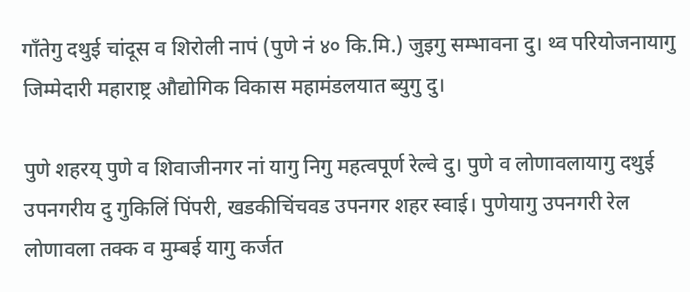गाँतेगु दथुई चांदूस व शिरोली नापं (पुणे नं ४० कि.मि.) जुइगु सम्भावना दु। थ्व परियोजनायागु जिम्मेदारी महाराष्ट्र औद्योगिक विकास महामंडलयात ब्युगु दु।

पुणे शहरय् पुणे व शिवाजीनगर नां यागु निगु महत्वपूर्ण रेल्वे दु। पुणे व लोणावलायागु दथुई उपनगरीय दु गुकिलिं पिंपरी, खडकीचिंचवड उपनगर शहर स्वाई। पुणेयागु उपनगरी रेल लोणावला तक्क व मुम्बई यागु कर्जत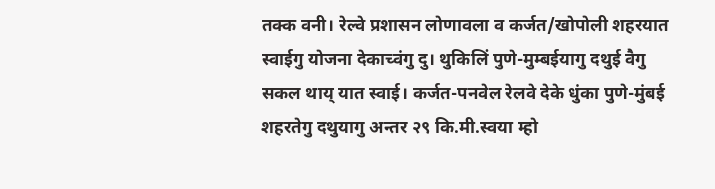तक्क वनी। रेल्वे प्रशासन लोणावला व कर्जत/खोपोली शहरयात स्वाईगु योजना देकाच्वंगु दु। थुकिलिं पुणे-मुम्बईयागु दथुई वैगु सकल थाय् यात स्वाई। कर्जत-पनवेल रेलवे देके धुंका पुणे-मुंबई शहरतेगु दथुयागु अन्तर २९ कि.मी.स्वया म्हो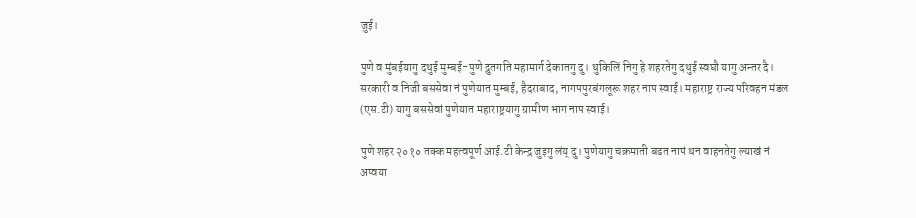जुई।

पुणे व मुंबईयागु दथुई मुम्बई-पुणे द्रुतगति महामार्ग देकातगु दु। थुकिलिं निगु हे शहरतेगु दथुई स्वघौ यागु अन्तर दै। सरकारी व निजी बससेवा नं पुणेयात मुम्बई, हैदराबाद, नागपपुरबंगलूरू शहर नाप स्वाई। महाराष्ट्र राज्य परिवहन मंडल (एस.टी) यागु बससेवां पुणेयात महाराष्ट्रयागु ग्रामीण भाग नाप स्वाई।

पुणे शहर २०१० तक्क महत्वपूर्ण आई.टी केन्द्र जुइगु लंय् दु। पुणेयागु चक्रमाती बढत नापं थन वाहनतेगु ल्याखं नं अप्वया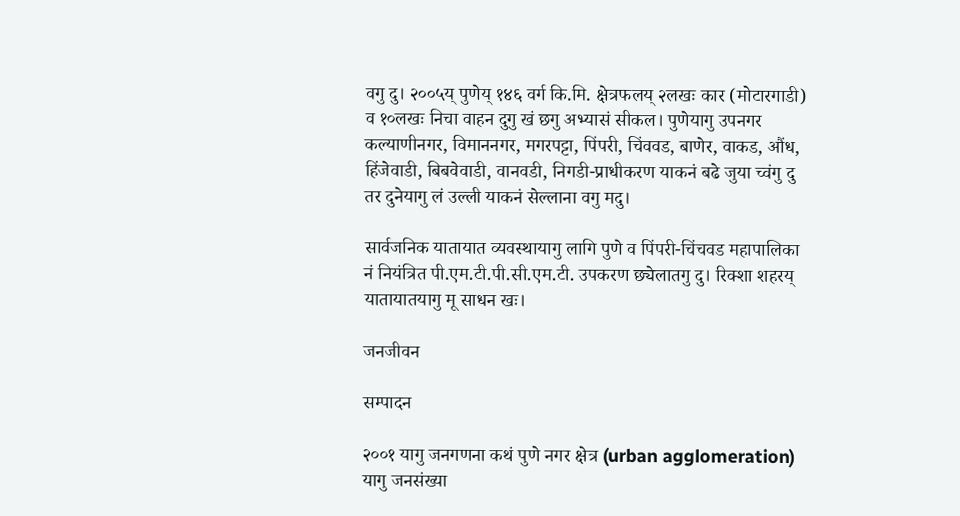वगु दु। २००५य् पुणेय् १४६ वर्ग कि.मि. क्षेत्रफलय् २लखः कार (मोटारगाडी) व १०लखः निचा वाहन दुगु खं छगु अभ्यासं सीकल। पुणेयागु उपनगर कल्याणीनगर, विमाननगर, मगरपट्टा, पिंपरी, चिंववड, बाणेर, वाकड, औंध, हिंजेवाडी, बिबवेवाडी, वानवडी, निगडी-प्राधीकरण याकनं बढे जुया च्वंगु दु तर दुनेयागु लं उल्ली याकनं सेल्लाना वगु मदु।

सार्वजनिक यातायात व्यवस्थायागु लागि पुणे व पिंपरी-चिंचवड महापालिका नं नियंत्रित पी.एम.टी.पी.सी.एम.टी. उपकरण छ्येलातगु दु। रिक्शा शहरय् यातायातयागु मू साधन खः।

जनजीवन

सम्पादन

२००१ यागु जनगणना कथं पुणे नगर क्षेत्र (urban agglomeration) यागु जनसंख्या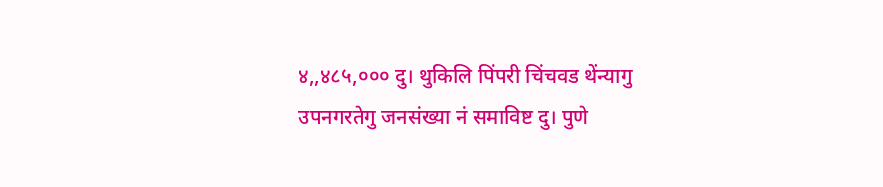४,,४८५,००० दु। थुकिलि पिंपरी चिंचवड थेंन्यागु उपनगरतेगु जनसंख्या नं समाविष्ट दु। पुणे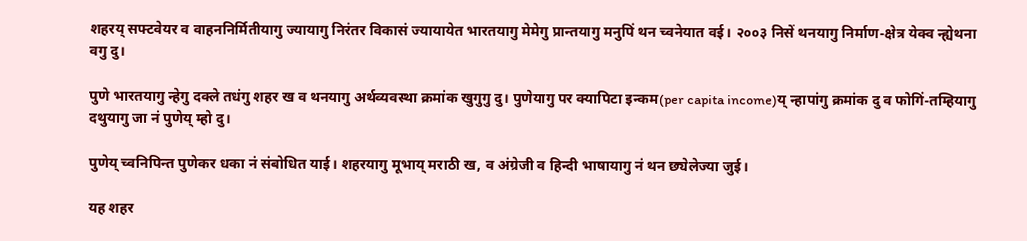शहरय् सफ्टवेयर व वाहननिर्मितीयागु ज्यायागु निरंतर विकासं ज्यायायेत भारतयागु मेमेगु प्रान्तयागु मनुपिं थन च्वनेयात वई। २००३ निसें थनयागु निर्माण-क्षेत्र येक्व न्ह्येथना वगु दु।

पुणे भारतयागु न्हेगु दक्ले तधंगु शहर ख व थनयागु अर्थव्यवस्था क्रमांक खुगुगु दु। पुणेयागु पर क्यापिटा इन्कम(per capita income)य् न्हापांगु क्रमांक दु व फोगिं-तम्हियागु दथुयागु जा नं पुणेय् म्हो दु।

पुणेय् च्वनिपिन्त पुणेकर धका नं संबोधित याई। शहरयागु मूभाय् मराठी ख, व अंग्रेजी व हिन्दी भाषायागु नं थन छ्येलेज्या जुई।

यह शहर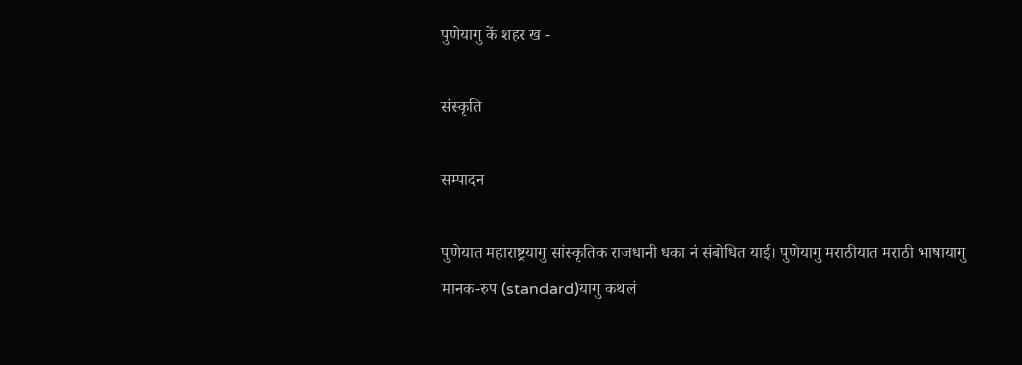पुणेयागु कें शहर ख -

संस्कृति

सम्पादन

पुणेयात महाराष्ट्रयागु सांस्कृतिक राजधानी धका नं संबोधित याई। पुणेयागु मराठीयात मराठी भाषायागु मानक-रुप (standard)यागु कथलं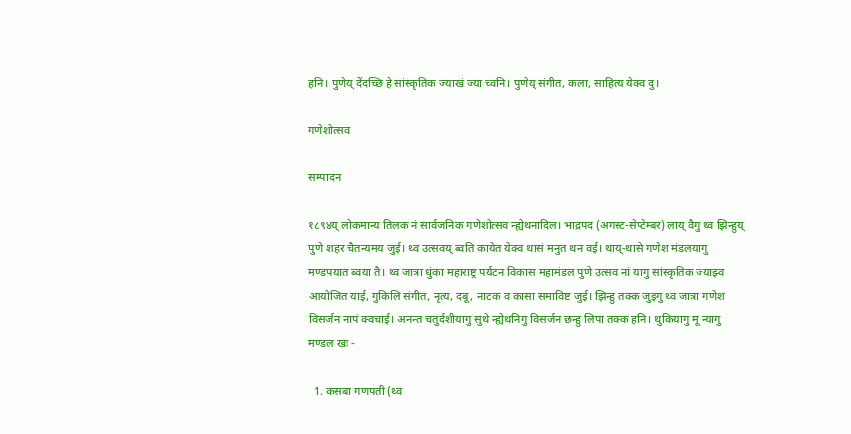हनि। पुणेय् देंदच्छि हे सांस्कृतिक ज्याखं ज्या च्वनि। पुणेय् संगीत, कला, साहित्य येक्व दु।

गणेशोत्सव

सम्पादन

१८९४य् लोकमान्य तिलक नं सार्वजनिक गणेशोत्सव न्ह्येथनादिल। भाद्रपद (अगस्ट-सेप्टेम्बर) लाय् वैगु थ्व झिन्हुय् पुणे शहर चैतन्यमय जुई। थ्व उत्सवय् ब्वति कायेत येक्व थासं मनुत थन वई। थाय्-थासे गणेश मंडलयागु मण्डपयात ब्वया तै। थ्व जात्रा धुंका महाराष्ट्र पर्यटन विकास महामंडल पुणे उत्सव नां यागु सांस्कृतिक ज्याझ्व आयोजित याई, गुकिलि संगीत, नृत्य, दबू, नाटक व कासा समाविष्ट जुई। झिन्हु तक्क जुइगु थ्व जात्रा गणेश विसर्जन नापं क्वचाई। अनन्त चतुर्दशीयागु सुथे न्ह्येथनिगु विसर्जन छन्हु लिपा तक्क हनि। थुकियागु मू न्यागु मण्डल खः -

  1. कसबा गणपती (थ्व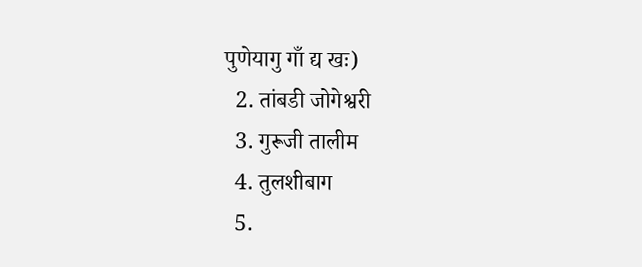पुणेयागु गाँ द्य खः)
  2. तांबडी जोगेश्वरी
  3. गुरूजी तालीम
  4. तुलशीबाग
  5.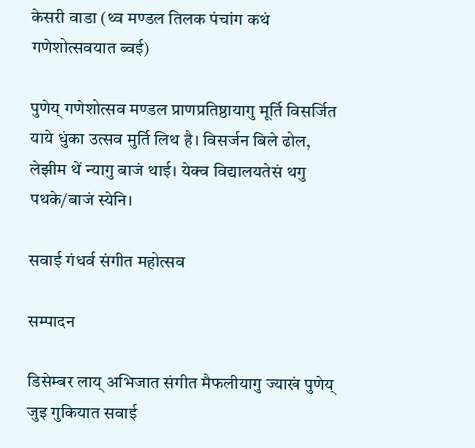केसरी वाडा (थ्व मण्डल तिलक पंचांग कथं गणेशोत्सवयात ब्वई)

पुणेय् गणेशोत्सव मण्डल प्राणप्रतिष्ठायागु मूर्ति विसर्जित याये धुंका उत्सव मुर्ति लिथ है। विसर्जन बिले ढोल, लेझीम थें न्यागु बाजं थाई। येक्व विद्यालयतेसं थगु पथके/बाजं स्येनि।

सवाई गंधर्व संगीत महोत्सव

सम्पादन

डिसेम्बर लाय् अभिजात संगीत मैफलीयागु ज्याखं पुणेय् जुइ गुकियात सवाई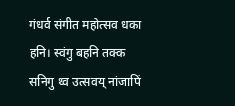गंधर्व संगीत महोत्सव धका हनि। स्वंगु बहनि तक्क सनिगु थ्व उत्सवय् नांजापिं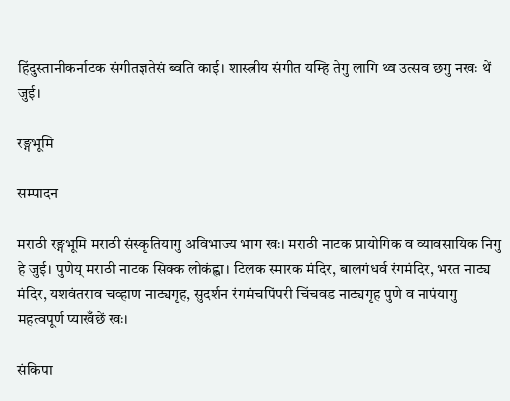हिंदुस्तानीकर्नाटक संगीतज्ञतेसं ब्वति काई। शास्त्रीय संगीत यम्हि तेगु लागि थ्व उत्सव छगु नखः थें जुई।

रङ्गभूमि

सम्पादन

मराठी रङ्गभूमि मराठी संस्कृतियागु अविभाज्य भाग खः। मराठी नाटक प्रायोगिक व व्यावसायिक निगु हे जुई। पुणेय् मराठी नाटक सिक्क लोकंह्वा। टिलक स्मारक मंदिर, बालगंधर्व रंगमंदिर, भरत नाट्य मंदिर, यशवंतराव चव्हाण नाट्यगृह, सुदर्शन रंगमंचपिंपरी चिंचवड नाट्यगृह पुणे व नापंयागु महत्वपूर्ण प्याखँछें खः।

संकिपा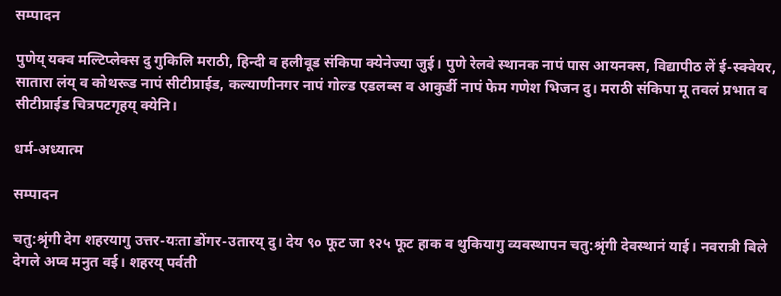सम्पादन

पुणेय् यक्व मल्टिप्लेक्स दु गुकिलि मराठी, हिन्दी व हलीवूड संकिपा क्येनेज्या जुई। पुणे रेलवे स्थानक नापं पास आयनक्स, विद्यापीठ लें ई-स्क्वेयर, सातारा लंय् व कोथरूड नापं सीटीप्राईड, कल्याणीनगर नापं गोल्ड एडलब्स व आकुर्डी नापं फेम गणेश भिजन दु। मराठी संकिपा मू तवलं प्रभात व सीटीप्राईड चित्रपटगृहय् क्येनि।

धर्म-अध्यात्म

सम्पादन

चतु:श्रृंगी देग शहरयागु उत्तर-यःता डोंगर-उतारय् दु। देय ९० फूट जा १२५ फूट हाक व थुकियागु व्यवस्थापन चतु:श्रृंगी देवस्थानं याई। नवरात्री बिले देगले अप्व मनुत वई। शहरय् पर्वती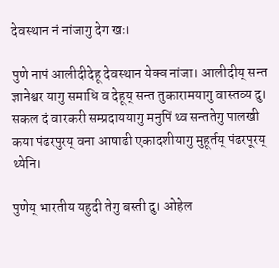देवस्थान नं नांजागु देग खः।

पुणे नापं आलीदीदेहू देवस्थान येक्व नांजा। आलीदीय् सन्त ज्ञानेश्वर यागु समाधि व देहूय् सन्त तुकारामयागु वास्तव्य दु। सकल दं वारकरी सम्प्रदाययागु मनुपिं थ्व सन्ततेगु पालखी कया पंढरपुरय् वना आषाढी एकादशीयागु मुहूर्तय् पंढरपूरय् थ्येनि।

पुणेय् भारतीय यहुदी तेगु बस्ती दु। ओहेल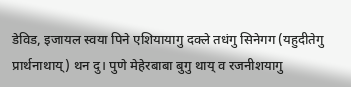डेविड, इजायल स्वया पिने एशियायागु दक्ले तधंगु सिनेगग (यहुदीतेगु प्रार्थनाथाय्) थन दु। पुणे मेहेरबाबा बुगु थाय् व रजनीशयागु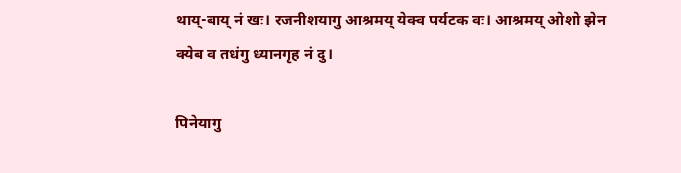थाय्-बाय् नं खः। रजनीशयागु आश्रमय् येक्व पर्यटक वः। आश्रमय् ओशो झेन क्येब व तधंगु ध्यानगृह नं दु।

पिनेयागु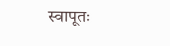स्वापूतः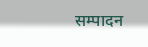सम्पादन